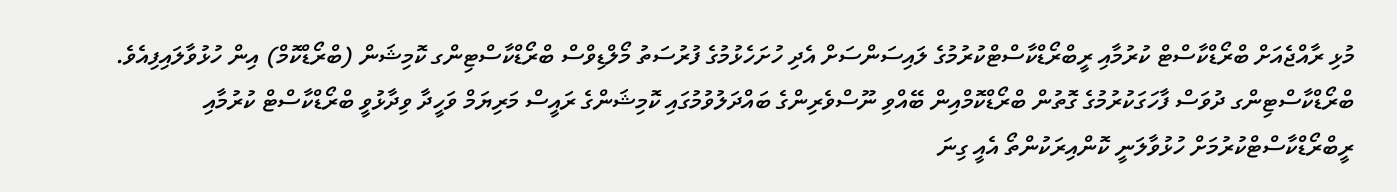މުޅި ރާއްޖެއަށް ބްރޯޑްކާސްޓް ކުރުމާއި ރީބްރޯޑްކާސްޓްކުރުމުގެ ލައިސަންސަށް އެދި ހުށަހެޅުމުގެ ފުރުސަތު މޯލްޑިވްސް ބްރޯޑްކާސްޓިންގ ކޮމިޝަން (ބްރޯޑްކޮމް) އިން ހުޅުވާލައިފިއެވެ.
ބްރޯޑްކާސްޓިންގ ދުވަސް ފާހަގަކުރުމުގެ ގޮތުން ބްރޯޑްކޮމްއިން ބޭއްވި ނޫސްވެރިންގެ ބައްދަލުވުމުގައި ކޮމިޝަންގެ ރައީސް މަރިޔަމް ވަހީދާ ވިދާޅުވީ ބްރޯޑްކާސްޓް ކުރުމާއި ރީބްރޯޑްކާސްޓްކުރުމަށް ހުޅުވާލަނީ ކޮންއިރަކުންތޯ އެއީ ގިނަ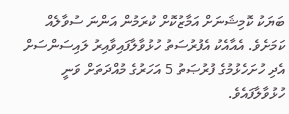ބަޔަކު ކޮމިޝަނަށް އަމާޒުކޮށް ކުރަމުން އަންނަ ސުވާލެއް ކަމަށެވެ. އެއާއެކު އެފުރުސަތު ހުޅުވާލާފައިވާއިރު ލައިސަންސަށް އެދި ހުށަހެޅުމުގެ ފުރުޞަތު 5 އަހަރުގެ މުއްދަތަށް ވަނީ ހުޅުވާލާފައެވެ.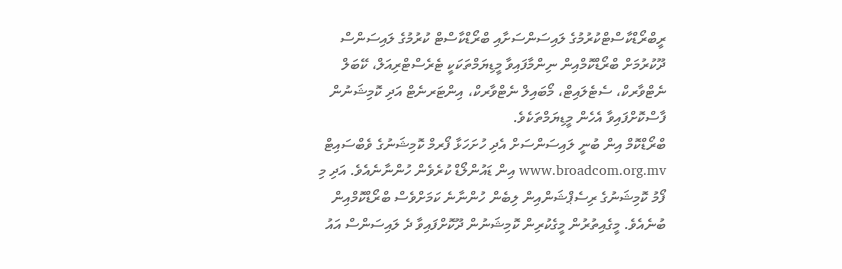ރީބްރޯޑްކާސްޓްކުރުމުގެ ލައިސަންސަށާއި ބްރޯޑްކާސްޓް ކުރުމުގެ ލައިސަންސް ދޫކުރުމަށް ބްރޯޑްކޮމްއިން ނިންމާފައިވާ މީޑިޔަމްތަކަކީ ޓެރެސްޓްރިއަލް، ކޭބަލް ނެޓްވާރކް، ސެޓެލައިޓް، މޯބައިލް ނެޓްވާރކް، އިންޓަރނެޓް އަދި ކޮމިޝަނުން ފާސްކޮށްފައިވާ އެހެން މީޑިޔަމްތަކެވެ.
ބްރޯޑްކޮމް އިން ބުނީ ލައިސަންސަށް އެދި ހުށަހަޅާ ފޯރމް ކޮމިޝަނުގެ ވެބްސައިޓް www.broadcom.org.mv އިން ޑައުންލޯޑް ކުރެވެން ހުންނާނެއެވެ. އަދި މި ފޯމު ކޮމިޝަނުގެ ރިސެޕްޝަންއިން ލިބެން ހުންނާނެ ކަމަށްވެސް ބްރޯޑްކޮމްއިން ބުނެއެވެ. މީގެއިތުރުން މީގެކުރިން ކޮމިޝަނުން ދޫކޮށްފައިވާ ދެ ލައިސަންސް އައު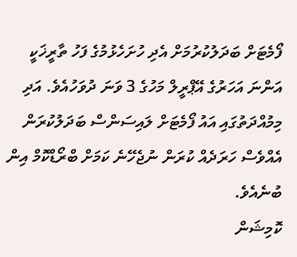ފޯމެޓަށް ބަދަލުކުރުމަށް އެދި ހުށަހެޅުމުގެ ފަހު ތާރީޚަކީ އަންނަ އަހަރުގެ އޭޕްރީލް މަހުގެ 3 ވަނަ ދުވަހުއެވެ. އަދި މިމުއްދަތުގައި އައު ފޯމެޓަށް ލައިސަންސް ބަދަލުކުރަން އެއްވެސް ހަރަދެއް ކުރަން ނުޖެހޭނެ ކަމަށް ބްރޯޑްކޮމް އިން ބުނެއެވެ.
ކޮމިޝަން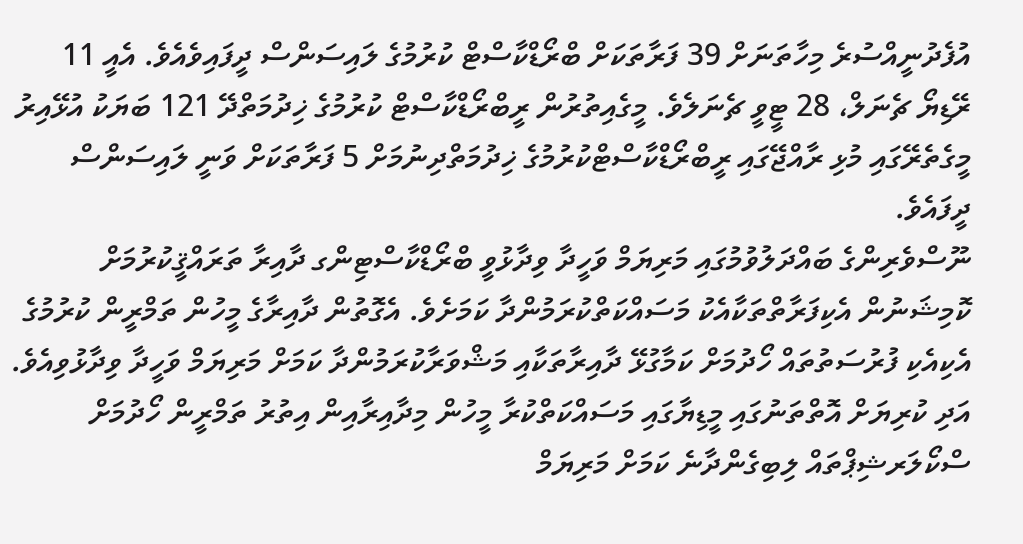އުފެދުނީއްސުރެ މިހާތަނަށް 39 ފަރާތަކަށް ބްރޯޑްކާސްޓް ކުރުމުގެ ލައިސަންސް ދީފައިވެއެވެ. އެއީ 11 ރޭޑިޔޯ ޗެނަލް، 28 ޓީވީ ޗެނަލެވެ. މީގެއިތުރުން ރީބްރޯޑްކާސްޓް ކުރުމުގެ ޚިދުމަތްދޭ 121 ބަޔަކު އުޅޭއިރު މީގެތެރޭގައި މުޅި ރާއްޖޭގައި ރީބްރޯޑްކާސްޓްކުރުމުގެ ޚިދުމަތްދިނުމަށް 5 ފަރާތަކަށް ވަނީ ލައިސަންސް ދީފައެވެ.
ނޫސްވެރިންގެ ބައްދަލުވުމުގައި މަރިޔަމް ވަހީދާ ވިދާޅުވީ ބްރޯޑްކާސްޓިންގ ދާއިރާ ތަރައްޤީކުރުމަށް ކޮމިޝަނުން އެކިފަރާތްތަކާއެކު މަސައްކަތްކުރަމުންދާ ކަމަށެވެ. އެގޮތުން ދާއިރާގެ މީހުން ތަމްރީން ކުރުމުގެ އެކިއެކި ފުރުސަތުތައް ހޯދުމަށް ކަމާގުޅޭ ދާއިރާތަކާއި މަޝްވަރާކުރަމުންދާ ކަމަށް މަރިޔަމް ވަހީދާ ވިދާޅުވިއެވެ. އަދި ކުރިޔަށް އޮތްތަނުގައި މީޑިޔާގައި މަސައްކަތްކުރާ މީހުން މިދާއިރާއިން އިތުރު ތަމްރީން ހޯދުމަށް ސްކޯލަރޝިޕްތައް ލިބިގެންދާނެ ކަމަށް މަރިޔަމް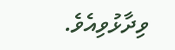ވިދާޅުވިއެވެ.